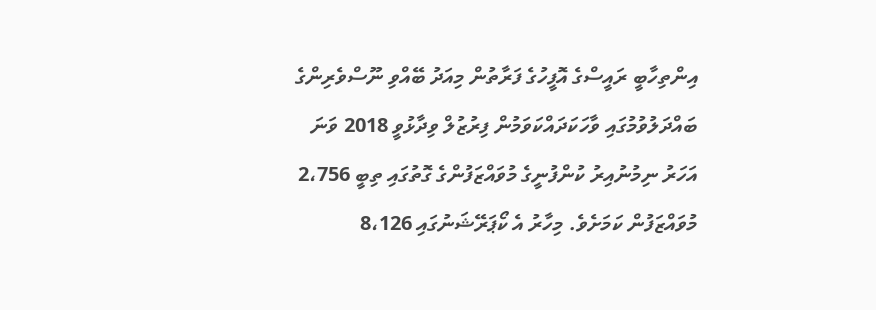އިންތިހާބީ ރައީސްގެ އޮފީހުގެ ފަރާތުން މިއަދު ބޭއްވި ނޫސްވެރިންގެ ބައްދަލުވުމުގައި ވާހަކަދައްކަވަމުން ފިރުޒުލް ވިދާޅުވީ 2018 ވަނަ އަހަރު ނިމުނުއިރު ކުންފުނީގެ މުވައްޒަފުންގެ ގޮތުގައި ތިބީ 2،756 މުވައްޒަފުން ކަމަށެވެ. މިހާރު އެ ކޯޕަރޭޝަނުގައި 8،126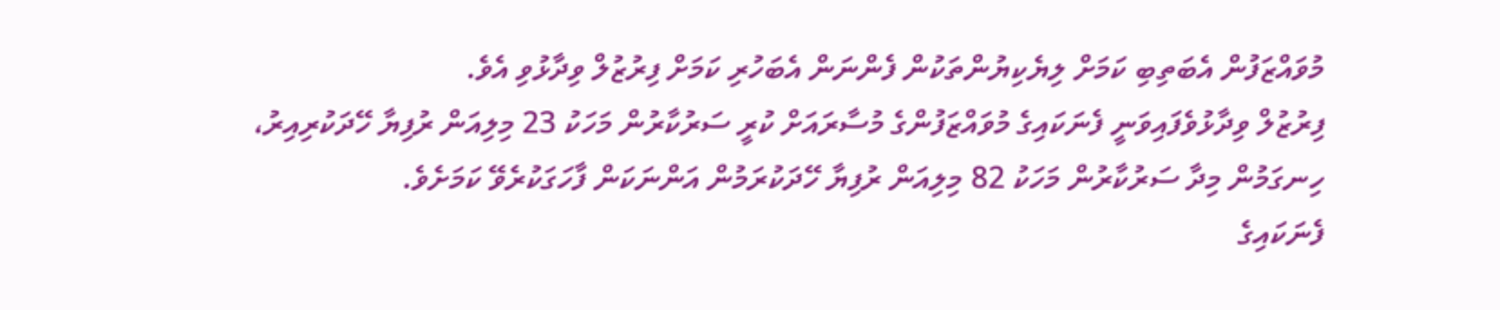މުވައްޒަފުން އެބަތިބި ކަމަށް ލިޔެކިޔުންތަކުން ފެންނަން އެބަހުރި ކަމަށް ފިރުޒުލް ވިދާޅުވި އެވެ.
ފިރުޒުލް ވިދާޅުވެފައިވަނީ ފެނަކައިގެ މުވައްޒަފުންގެ މުސާރައަށް ކުރީ ސަރުކާރުން މަހަކު 23 މިލިއަން ރުފިޔާ ހޭދަކުރިއިރު، ހިނގަމުން މިދާ ސަރުކާރުން މަހަކު 82 މިލިއަން ރުފިޔާ ހޭދަކުރަމުން އަންނަކަން ފާހަގަކުރެވޭ ކަމަށެވެ.
ފެނަކައިގެ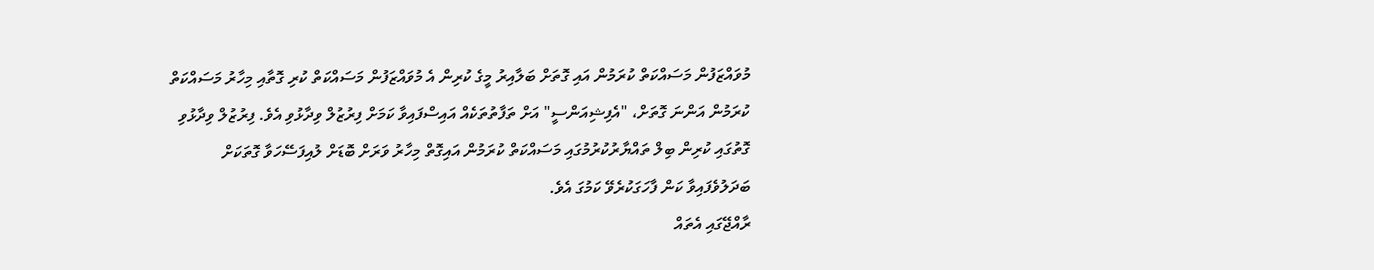މުވައްޒަފުން މަސައްކަތް ކުރަމުން އައި ގޮތަށް ބަލާއިރު މީގެ ކުރިން އެ މުވައްޒަފުން މަސައްކަތް ކުރި ގޮތާއި މިހާރު މަސައްކަތް ކުރަމުން އަންނަ ގޮތަށް، "އެފިޝިއަންސީ" އަށް ތަފާތުތަކެއް އައިސްފައިވާ ކަމަށް ފިރުޒުލް ވިދާޅުވި އެވެ. ފިރުޒުލް ވިދާޅުވި ގޮތުގައި ކުރިން ބިލް ތައްޔާރުކުރުމުގައި މަސައްކަތް ކުރަމުން އައިގޮތް މިހާރު ވަރަށް ބޮޑަށް ލުއިފަސޭހަވާ ގޮތަކަށް ބަދަލުވެފައިވާ ކަން ފާހަގަކުރެވޭ ކަމުގަ އެވެ.
ރާއްޖޭގައި އެތައް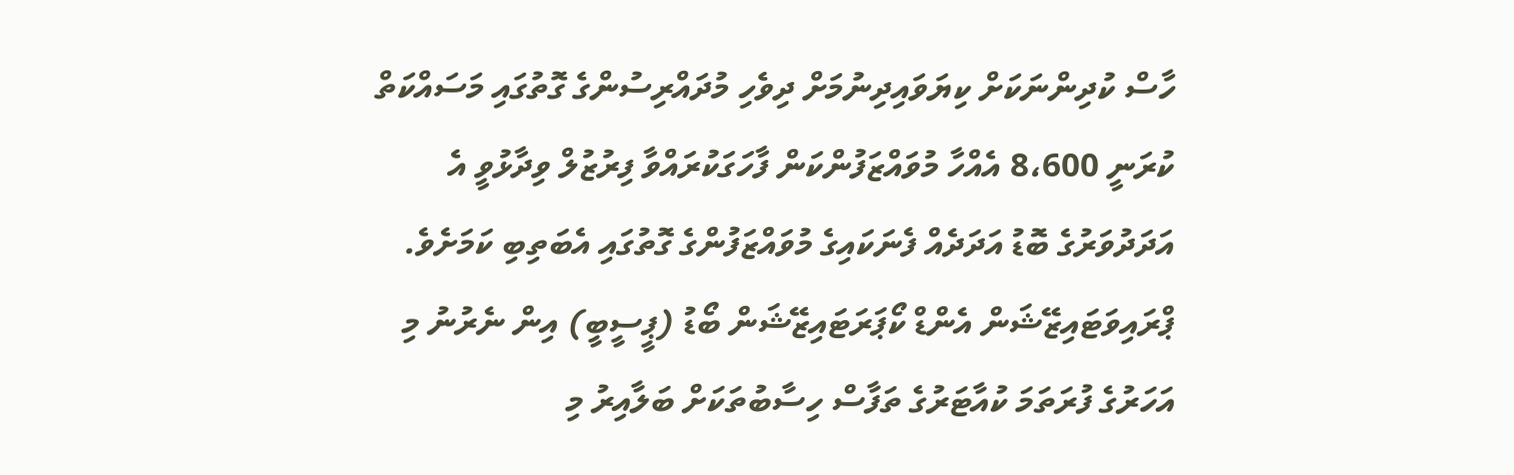ހާސް ކުދިންނަކަށް ކިޔަވައިދިނުމަށް ދިވެހި މުދައްރިސުންގެ ގޮތުގައި މަސައްކަތް ކުރަނީ 8،600 އެއްހާ މުވައްޒަފުންކަން ފާހަގަކުރައްވާ ފިރުޒުލް ވިދާޅުވީ އެ އަދަދުވަރުގެ ބޮޑު އަދަދެއް ފެނަކައިގެ މުވައްޒަފުންގެ ގޮތުގައި އެބަތިބި ކަމަށެވެ.
ޕްރައިވަޓައިޒޭޝަން އެންޑް ކޯޕަރަޓައިޒޭޝަން ބޯޑު (ޕީސީބީ) އިން ނެރުނު މި އަހަރުގެ ފުރަތަމަ ކުއާޓަރުގެ ތަފާސް ހިސާބުތަކަށް ބަލާއިރު މި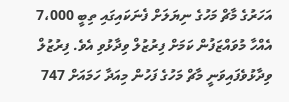އަހަރުގެ މާޗް މަހުގެ ނިޔަލަށް ފެނަކައިގައި ތިބީ 7،000 އެއްހާ މުވައްޒަފުން ކަމަށް ފިރުޒުލް ވިދާޅުވި އެވެ. ފިރުޒުލް ވިދާޅުވެފައިވަނީ މާޗް މަހުގެ ފަހުން މިއަދާ ހަމައަށް 747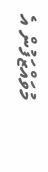މުވައްޒަފުން އެ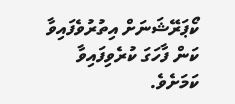ކޯޕަރޭޝަނަށް އިތުރުވެފައިވާ ކަން ފާހަގަ ކުރެވިފައިވާ ކަމަށެވެ.